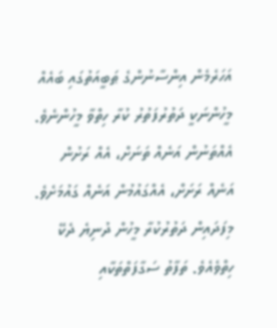އަހަރެމެން އިންސާނުންގެ ޠަބީއަތުގައި ބައެއް މީހުންނަކީ ދަތުރުފަތުރު ކުރާ ހިތްވާ މީހުންނެވެ. އެއްތަނުން އަނެއް ތަނަށް، އެއް ރަށުން އަނެއް ރަށަށް، އެއްގައުމުން އަނެއް ގައުމަށެވެ. މިފަދައިން ދަތުރުކުރާ މީހުން ދުނިޔެ ދެކޭ ހިތްވެއެވެ. ތަފާތު ސަގާފަތްތަކާއި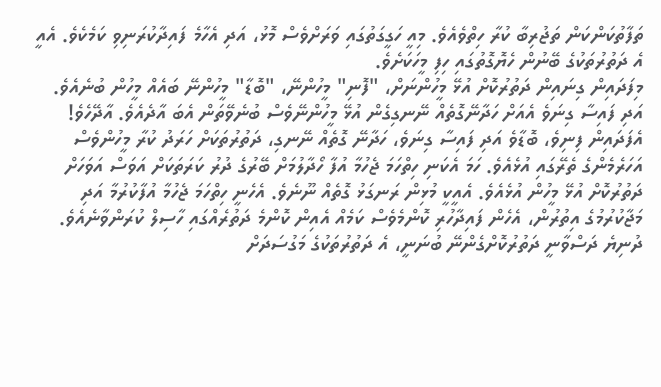ތަފާތުކަންކަން ތަޖުރިބާ ކުރާ ހިތްވެއެވެ. މިއީ ހަގީގަތުގައި ވަރަށްވެސް މޮޅު، އަދި އެހާމެ ފައިދާކުރަނިވި ކަމެކެވެ. އެއީ އެ ދަތުރުތަކުގެ ބޭނުން ހެޔޮގޮތުގައި ހިފި މީހަކަށެވެ.
މިފަދައިން ގިނައިން ދަތުރުކޮށް އުޅޭ މީހުންނަށް، "ފޮނި" މީހުންނޭ، "ބޮޑާ" މީހުންނޭ ބައެއް މީހުން ބުނެއެވެ. އަދި ފައިސާ ގިނަވެ އެއަށް ހަދާނޭގޮތެއް ނޭނގިގެން އުޅޭ މީހުންނޭވެސް ބުނެވޭތަން އެބަ އާދެއެވެ. އާދޭހެވެ! އެފަދައިން ފިނިވެ، ބޮޑާވެ އަދި ފައިސާ ގިނަވެ، ހަދާނޭ ގޮތެއް ނޭނގި، ދަތުރުތަކަށް ހަރަދު ކުރާ މީހުންވެސް އަހަރެމެންގެ ތެރޭގައި އުޅެއެވެ. ހަމަ އެކަނި ހިތްހަމަ ޖެހުމާ އުފާ ހޯދާލުމަށް ބޭރުގެ ދުރު ކަރަތަކަށް އަވަސް އަވަހަށް ދަތުރުކޮށް އުޅޭ މީހުން އުޅެއެވެ. އެއީކީ މުޅިން ރަނގަޅު ގޮތެއް ނޫނެވެ. އެހެނީ ހިތްހަމަ ޖެހުމާ އުފާކުރުމާ އަދި މަޖާކުރުމުގެ އިތުރުން، އެހެން ފައިދާހުރި ކޮންމެވެސް ކަމެއް އެއިން ކޮންމެ ދަތުރެއްގައި ހާސިލް ކުރަންވާނެއެވެ. ދުނިޔެ ދަސްވާނީ ދަތުރުކޮށްގެންނޭ ބުނަނީ، އެ ދަތުރުތަކުގެ މަގުސަދަށް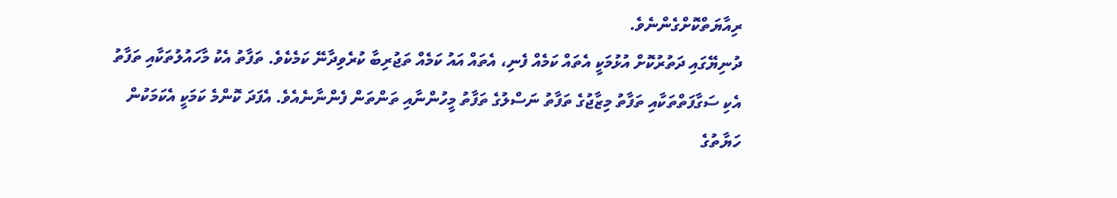ރިއާޔަތްކޮށްގެންނެވެ.
ދުނިޔޭގައި ދަތުރުކޮށް އުޅުމަކީ އެތައް ކަމެއް ފެނި، އެތައް އައު ކަމެއް ތަޖުރިބާ ކުރެވިދާނޭ ކަމެކެވެ. ތަފާތު އެކު މާހައުލުތަކާއި ތަފާތު އެކި ސަގާފަތްތަކާއި ތަފާތު މިޒާޖުގެ ތަފާތު ނަސްލުގެ ތަފާތު މީހުންނާއި ތަންތަން ފެންނާނެއެވެ. އެފަދަ ކޮންމެ ކަމަކީ އެކަމަކުން ހަޔާތުގެ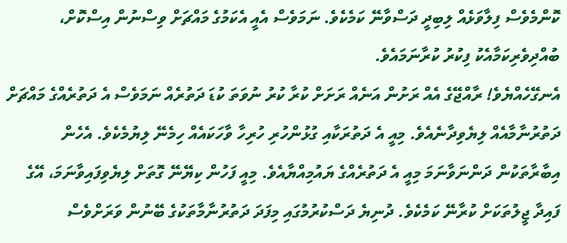ކޮންމެވެސް ފިލާވަޅެއް ލިބިދީ ދަސްވާނޭ ކަމެކެވެ. ނަމަވެސް އެއީ އެކަމުގެ މައްޗަށް ވިސްނުން އިސްކޮށް، ބުއްދިވެރިކަމާއެކު ފިކުރު ކުރާނަމައެވެ.
އެނގޭހެއްޔެވެ! ރާއްޖޭގެ އެއް ރަށުން އަނެއް ރަށަށް ކުރާ ކުރު ނުވަތަ ކުޑަ ދަތުރެއް ނަމަވެސް އެ ދަތުރެއްގެ މައްޗަށް ދަތުރުނާމާއެއް ލިޔެވިދާނެއެވެ. މިއީ އެ ދަތުރަކާއި ގުޅުންހުރި ހުރިހާ ވާހަކައެއް ހިމެނޭ ލިޔުމެކެވެ. އެހެން އިބާރާތަކުން ދަންނަވާނަމަ މިއީ އެ ދަތުރެއްގެ ޔައުމިއްޔާއެވެ. މިއީ ފަހުން ކިޔޭނޭ ގޮތަށް ލިޔެވިފައިވާނަމަ، އޭގެ ފައިދާ ޖީލުތަކަށް ކުރާނޭ ކަމެކެވެ. ދުނިޔެ ދަސްކުރުމުގައި މިފަދަ ދަތުރުނާމާތަކުގެ ބޭނުން ވަރަށްވެސް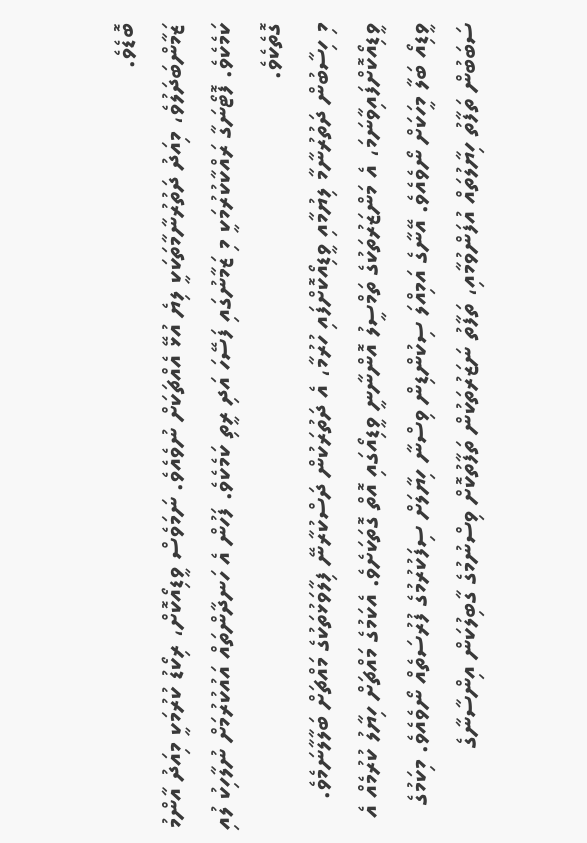ބޮޑެވެ.
ޒަމާންބަދަލުވެ، މިއަދު ދަތުރުނާމާތަކަކީ ލިޔެ އުޅޭ އެއްޗަކަށް ނުވެއެވެ. ނަމަވެސް ވީޑިއޯކޮށް، ރިކޯޑު ކުރުމަކީ މިއަދު އާންމު ކަމެކެވެ. ފޮޓޯނަގާ ރައްކާކުރުމަކީ މި ޒަމާނުގައި ފަސޭހަ އަދި ރީތި ކަމެކެވެ. ފަހުން އެ ހަނދާންތައް އައުކުރުމަށް ނުލާހިކު ލުއި ގޮތެކެވެ.
މި ހިސާބުން ދަތުރުނާމާ ލިޔުމާއި ވީޑިއޯކޮށްފައި ހުރުމާ، އެ ދަތުރަކުން ދަސްކުރާނޭ ފިލާވަޅުތަކުގެ މައްޗަށް ބަލާލާނަމެވެ. ވީޑިއޯކޮށްފައިވާނަމަ، އެ މަންޒަރުތަކުގެ ތަމްސީލު އޮންނާނީ ވީޑިއޯގައި އޮތް ގޮތަކަށެވެ. އެކަމުގެ މައްޗަށް ހިޔާލު ކުރުމެއް އެ ވީޑިއޯ ބަލާ މީހަކަށް ނޯވެއެވެ. އޭނާގެ އަމިއްލަ ސިކުންޑިން ވިސްނާ ހިޔާލަށް ސިފަކުރުމުގެ ފުރުސަތެއް ނޯވެއެވެ. މިކަމުގެ ސަބަބުން ތަފާތު ހިޔާލުތައް އުފަންވުމާއި، ތަފާތު ނަޒަރުތަކުން ތަފާތުކޮށް ވިސްނުމުގެ ގާބިލުކަން އިންސާނާގެ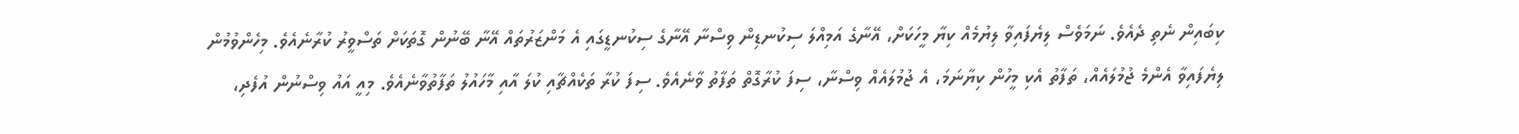ކިބައިން ނެތި ދެއެވެ. ނަމަވެސް ލިޔެފައިވާ ލިޔުމެއް ކިޔާ މީހަކަށް، އޭނާގެ އަމިއްލަ ސިކުނޑިން ވިސްނާ އޭނާގެ ސިކުނޑީގައި އެ މަންޒަރުތައް އޭނާ ބޭނުން ގޮތަކަށް ތަސްވީރު ކުރާނެއެވެ. މިހެންވުމުން ލިޔެފައިވާ އެންމެ ޖުމުލައެއް، ތަފާތު އެކި މީހުން ކިޔާނަމަ، އެ ޖުމުލައެއް ވިސްނާ، ސިފަ ކުރާގޮތް ތަފާތު ވާނެއެވެ. ސިފަ ކުރާ ތަކެއްޗާއި ކުލަ އާއި މާހައުލު ތަފާތުވާނެއެވެ. މިއީ އައު ވިސްނުން އުފެދި،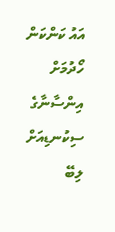އައު ކަންކަން ހޯދުމަށް އިންސާނާގެ ސިކުނޑިއަށް ލިބޭ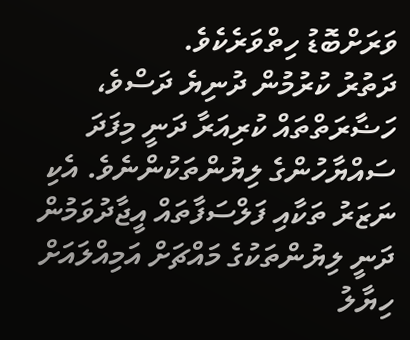ވަރަށްބޮޑު ހިތްވަރެކެވެ.
ދަތުރު ކުރުމުން ދުނިޔެ ދަސްވެ، ހަޟާރަތްތައް ކުރިއަރާ ދަނީ މިފަދަ ސައްޔާހުންގެ ލިޔުންތަކުންނެވެ. އެކި ނަޒަރު ތަކާއި ފަލްސަފާތައް އީޖާދުވަމުން ދަނީ ލިޔުންތަކުގެ މައްޗަށް އަމިއްލައަށް ހިޔާލު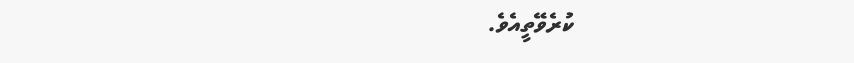ކުރެވޭތީއެވެ.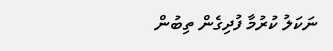ނަކަލު ކުރުމާ ފުދިގެން ތިބުން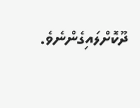ދޫކޮށްލައިގެންނެވެ.